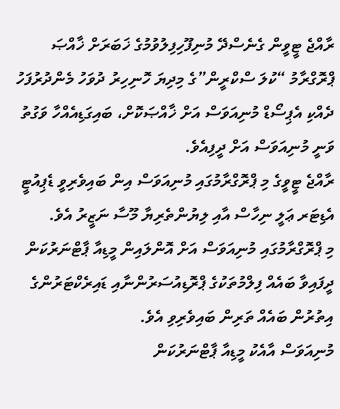ރާއްޖެ ޓީވީން ގެނެސްދޭ މުނިފޫހިފިލުވުމުގެ ޚަބަރަށް ޚާއްޞަ ޕްރޮގްރާމު “ކުލަ ސްކްރީން”ގެ މިދިޔަ ހޮނިހިރު ދުވަހު މެންދުރުފަހު ދެއްކި އެޕިސޯޑް މުނިއަވަސް އަށް ޚާއްޞަކޮށް، ބައިގަޑިއެއްހާ ވަގުތު ވަނީ މުނިއަވަސް އަށް ދީފިއެވެ.
ރާއްޖެ ޓީވީގެ މި ޕްރޮގްރާމުގައި މުނިއަވަސް އިން ބައިވެރިވީ ޑެޕިއުޓީ އެޑިޓަރ ޢަލީ ނިހާސް އާއި ލިޔުންތެރިޔާ މޫސާ ނަޒީރު އެވެ.
މި ޕްރޮގްރާމުގައި މުނިއަވަސް އަށް އޮންލައިން މީޑިއާ ޕާޓްނަރުކަން ދީފައިވާ ބައެއް ފިލްމުތަކުގެ ޕްރޮޑިއުސަރުންނާއި ޑައިރެކްޓަރުންގެ އިތުރުން ބައެއް ތަރިން ބައިވެރިވި އެވެ.
މުނިއަވަސް އާއެކު މީޑިއާ ޕާޓްނަރުކަން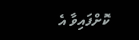ކޮށްފައިވާ އެ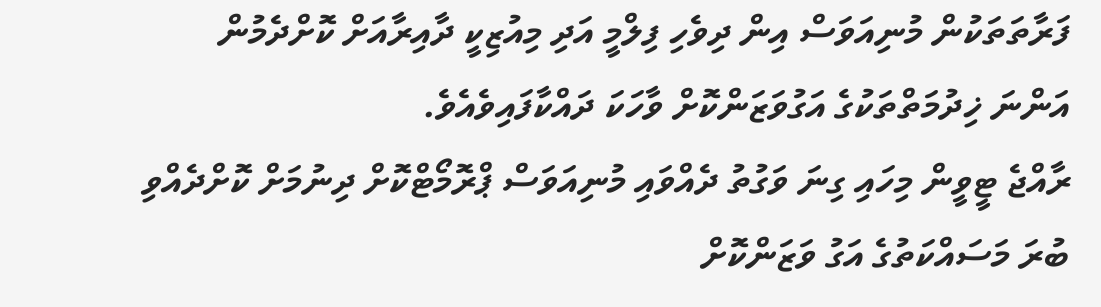ފަރާތަތަކުން މުނިއަވަސް އިން ދިވެހި ފިލްމީ އަދި މިއުޒިކީ ދާއިރާއަށް ކޮށްދެމުން އަންނަ ޚިދުމަތްތަކުގެ އަގުވަޒަންކޮށް ވާހަކަ ދައްކާފައިވެއެވެ.
ރާއްޖެ ޓީވީން މިހައި ގިނަ ވަގުތު ދެއްވައި މުނިއަވަސް ޕްރޮމޯޓްކޮށް ދިނުމަށް ކޮށްދެއްވި ބުރަ މަސައްކަތުގެ އަގު ވަޒަންކޮށް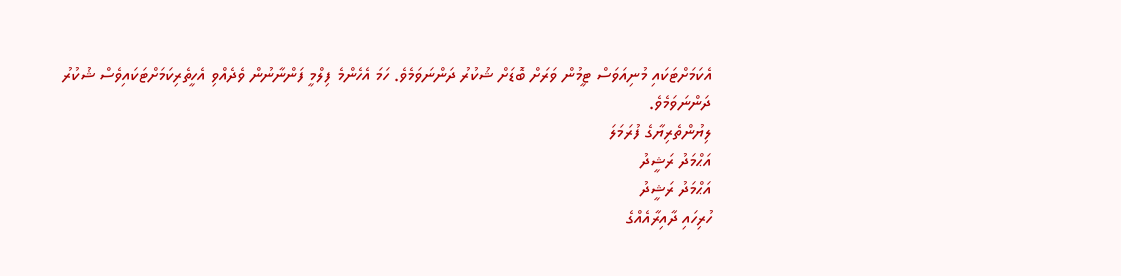އެކަމަށްޓަކައި މުނިއަވަސް ޓީމުން ވަރަށް ބޮޑަށް ޝުކުރު ދަންނަވަމެވެ. ހަމަ އެހެންމެ ފިލްމީ ފަންނާނުން ވެދެއްވި އެހީތެރިކަމަށްޓަކައިވެސް ޝުކުރު ދަންނަވަމެވެ.
ލިޔުންތެރިޔާގެ ފުރަމަލަ
އަޙްމަދު ރަޝީދު
އަޙްމަދު ރަޝީދު
ހުރިހައި ދާއިރާއެއްގެ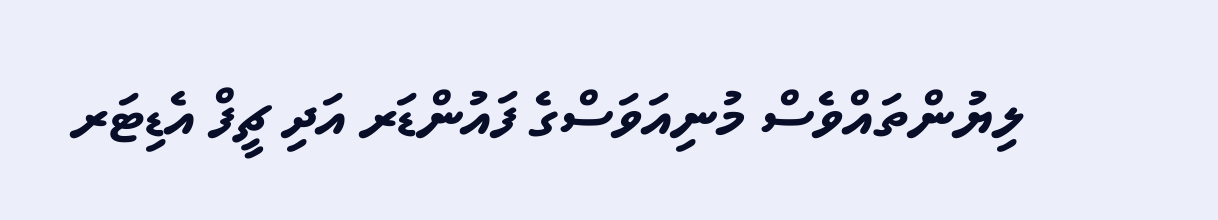ލިޔުންތައްވެސް މުނިއަވަސްގެ ފައުންޑަރ އަދި ޗީފް އެޑިޓަރ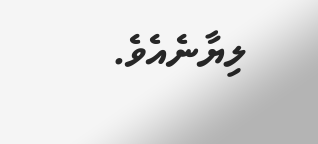ލިޔާނެއެވެ.